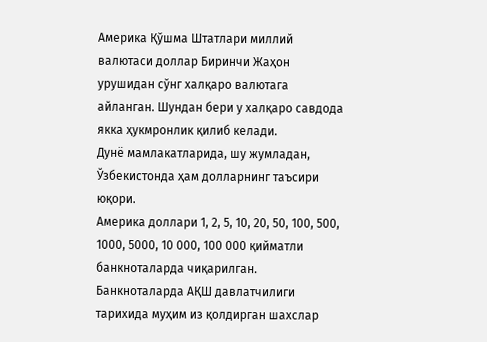Америка Қўшма Штатлари миллий валютаси доллар Биринчи Жаҳон урушидан сўнг халқаро валютага айланган. Шундан бери у халқаро савдода якка ҳукмронлик қилиб келади.
Дунё мамлакатларида, шу жумладан, Ўзбекистонда ҳам долларнинг таъсири юқори.
Америка доллари 1, 2, 5, 10, 20, 50, 100, 500, 1000, 5000, 10 000, 100 000 қийматли банкноталарда чиқарилган. Банкноталарда АҚШ давлатчилиги тарихида муҳим из қолдирган шахслар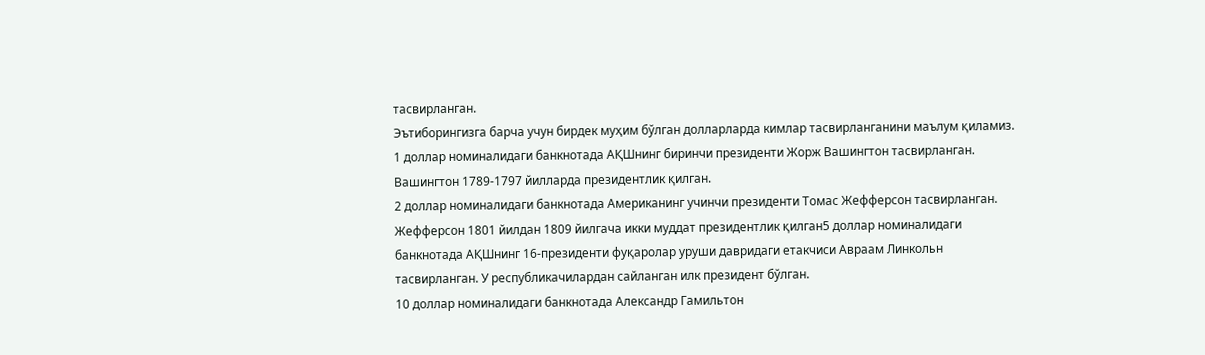тасвирланган.
Эътиборингизга барча учун бирдек муҳим бўлган долларларда кимлар тасвирланганини маълум қиламиз.
1 доллар номиналидаги банкнотада АҚШнинг биринчи президенти Жорж Вашингтон тасвирланган. Вашингтон 1789-1797 йилларда президентлик қилган.
2 доллар номиналидаги банкнотада Американинг учинчи президенти Томас Жефферсон тасвирланган. Жефферсон 1801 йилдан 1809 йилгача икки муддат президентлик қилган5 доллар номиналидаги банкнотада АҚШнинг 16-президенти фуқаролар уруши давридаги етакчиси Авраам Линкольн тасвирланган. У республикачилардан сайланган илк президент бўлган.
10 доллар номиналидаги банкнотада Александр Гамильтон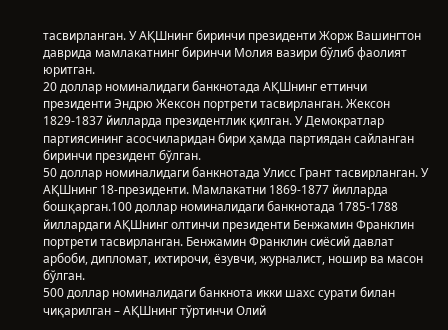тасвирланган. У АҚШнинг биринчи президенти Жорж Вашингтон даврида мамлакатнинг биринчи Молия вазири бўлиб фаолият юритган.
20 доллар номиналидаги банкнотада АҚШнинг еттинчи президенти Эндрю Жексон портрети тасвирланган. Жексон 1829-1837 йилларда президентлик қилган. У Демократлар партиясининг асосчиларидан бири ҳамда партиядан сайланган биринчи президент бўлган.
50 доллар номиналидаги банкнотада Улисс Грант тасвирланган. У АҚШнинг 18-президенти. Мамлакатни 1869-1877 йилларда бошқарган.100 доллар номиналидаги банкнотада 1785-1788 йиллардаги АҚШнинг олтинчи президенти Бенжамин Франклин портрети тасвирланган. Бенжамин Франклин сиёсий давлат арбоби, дипломат, ихтирочи, ёзувчи, журналист, ношир ва масон бўлган.
500 доллар номиналидаги банкнота икки шахс сурати билан чиқарилган – АҚШнинг тўртинчи Олий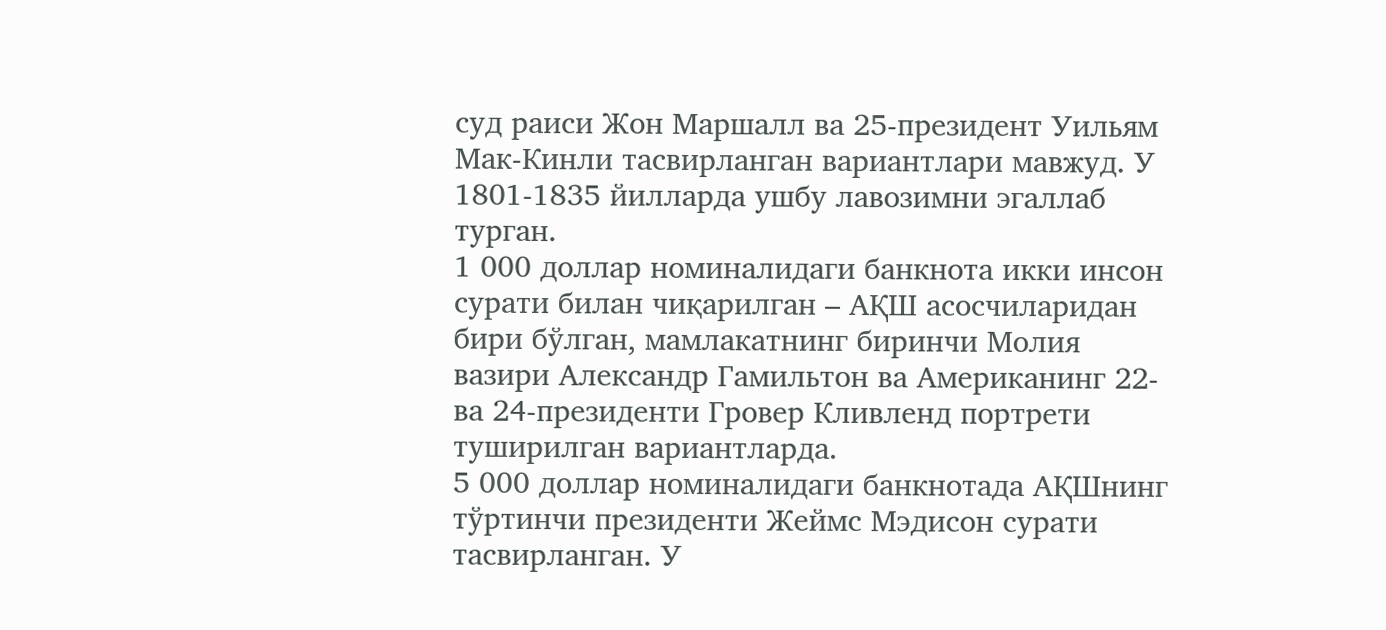суд раиси Жон Маршалл ва 25-президент Уильям Мак-Кинли тасвирланган вариантлари мавжуд. У 1801-1835 йилларда ушбу лавозимни эгаллаб турган.
1 000 доллар номиналидаги банкнота икки инсон сурати билан чиқарилган – АҚШ асосчиларидан бири бўлган, мамлакатнинг биринчи Молия вазири Александр Гамильтон ва Американинг 22- ва 24-президенти Гровер Кливленд портрети туширилган вариантларда.
5 000 доллар номиналидаги банкнотада АҚШнинг тўртинчи президенти Жеймс Мэдисон сурати тасвирланган. У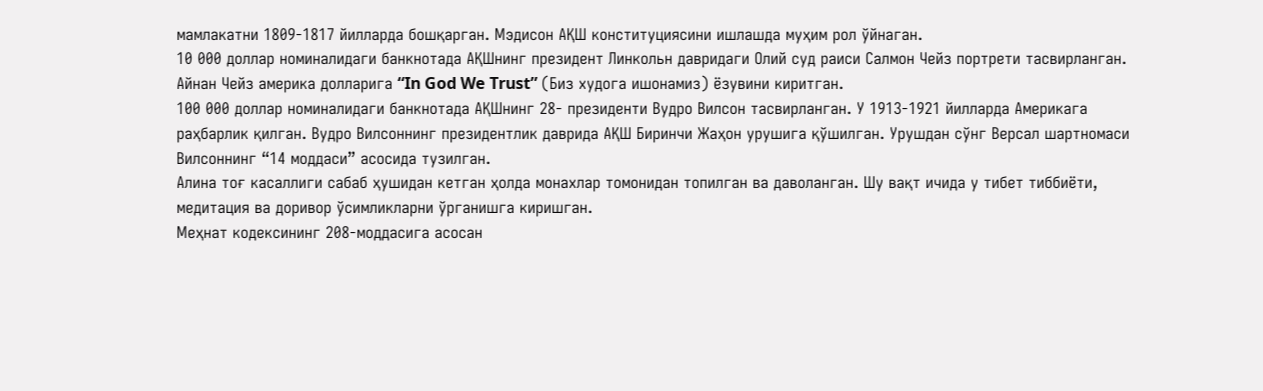мамлакатни 1809-1817 йилларда бошқарган. Мэдисон АҚШ конституциясини ишлашда муҳим рол ўйнаган.
10 000 доллар номиналидаги банкнотада АҚШнинг президент Линкольн давридаги Олий суд раиси Салмон Чейз портрети тасвирланган. Айнан Чейз америка долларига “In God We Trust” (Биз худога ишонамиз) ёзувини киритган.
100 000 доллар номиналидаги банкнотада АҚШнинг 28- президенти Вудро Вилсон тасвирланган. У 1913-1921 йилларда Америкага раҳбарлик қилган. Вудро Вилсоннинг президентлик даврида АҚШ Биринчи Жаҳон урушига қўшилган. Урушдан сўнг Версал шартномаси Вилсоннинг “14 моддаси” асосида тузилган.
Алина тоғ касаллиги сабаб ҳушидан кетган ҳолда монахлар томонидан топилган ва даволанган. Шу вақт ичида у тибет тиббиёти, медитация ва доривор ўсимликларни ўрганишга киришган.
Меҳнат кодексининг 208-моддасига асосан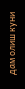дам олиш куни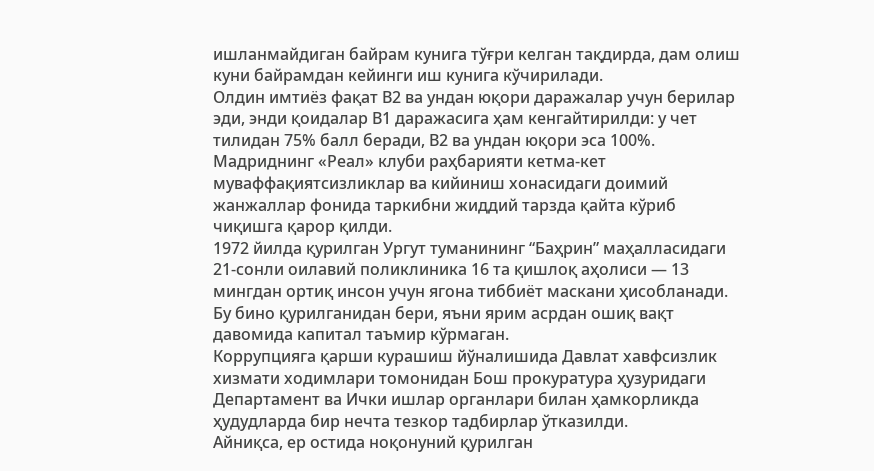ишланмайдиган байрам кунига тўғри келган тақдирда, дам олиш куни байрамдан кейинги иш кунига кўчирилади.
Олдин имтиёз фақат В2 ва ундан юқори даражалар учун берилар эди, энди қоидалар В1 даражасига ҳам кенгайтирилди: у чет тилидан 75% балл беради, В2 ва ундан юқори эса 100%.
Мадриднинг «Реал» клуби раҳбарияти кетма-кет муваффақиятсизликлар ва кийиниш хонасидаги доимий жанжаллар фонида таркибни жиддий тарзда қайта кўриб чиқишга қарор қилди.
1972 йилда қурилган Ургут туманининг “Баҳрин” маҳалласидаги 21-сонли оилавий поликлиника 16 та қишлоқ аҳолиси — 13 мингдан ортиқ инсон учун ягона тиббиёт маскани ҳисобланади. Бу бино қурилганидан бери, яъни ярим асрдан ошиқ вақт давомида капитал таъмир кўрмаган.
Коррупцияга қарши курашиш йўналишида Давлат хавфсизлик хизмати ходимлари томонидан Бош прокуратура ҳузуридаги Департамент ва Ички ишлар органлари билан ҳамкорликда ҳудудларда бир нечта тезкор тадбирлар ўтказилди.
Айниқса, ер остида ноқонуний қурилган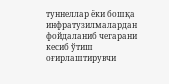туннеллар ёки бошқа инфратузилмалардан фойдаланиб чегарани кесиб ўтиш оғирлаштирувчи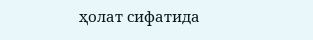ҳолат сифатида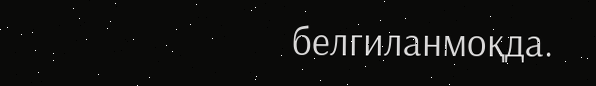белгиланмоқда.